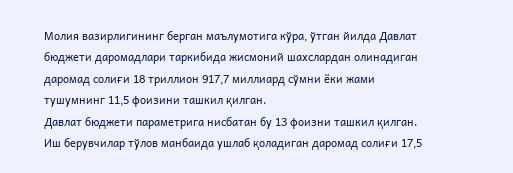Молия вазирлигининг берган маълумотига кўра, ўтган йилда Давлат бюджети даромадлари таркибида жисмоний шахслардан олинадиган даромад солиғи 18 триллион 917,7 миллиард сўмни ёки жами тушумнинг 11,5 фоизини ташкил қилган.
Давлат бюджети параметрига нисбатан бу 13 фоизни ташкил қилган. Иш берувчилар тўлов манбаида ушлаб қоладиган даромад солиғи 17,5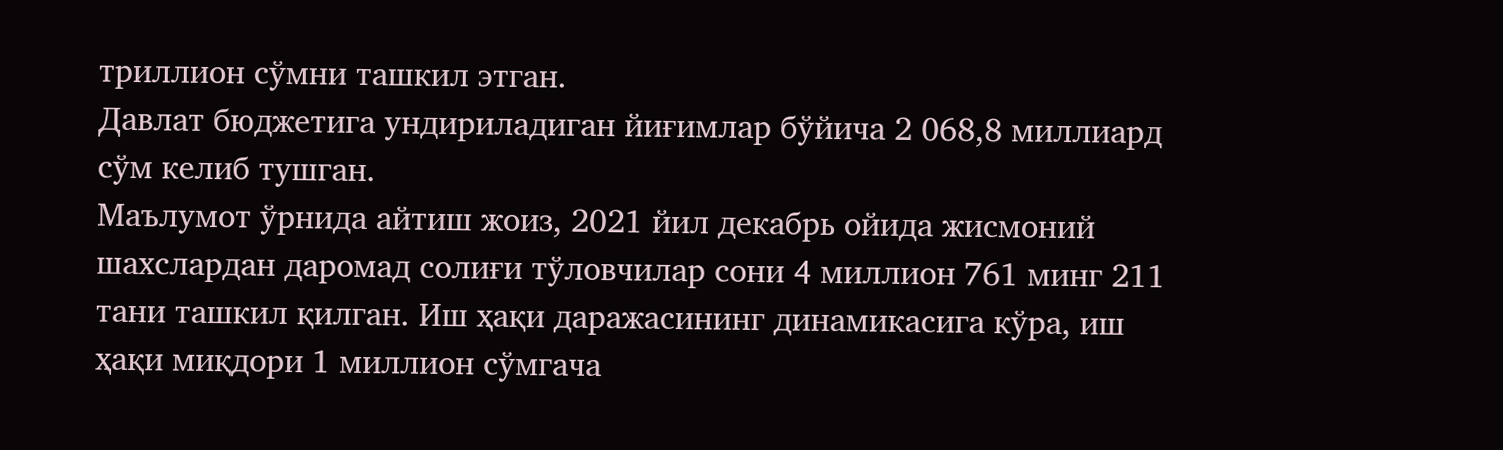триллион сўмни ташкил этган.
Давлат бюджетига ундириладиган йиғимлар бўйича 2 068,8 миллиард сўм келиб тушган.
Маълумот ўрнида айтиш жоиз, 2021 йил декабрь ойида жисмоний шахслардан даромад солиғи тўловчилар сони 4 миллион 761 минг 211 тани ташкил қилган. Иш ҳақи даражасининг динамикасига кўра, иш ҳақи миқдори 1 миллион сўмгача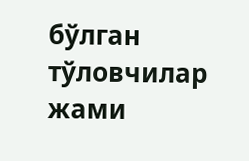бўлган тўловчилар жами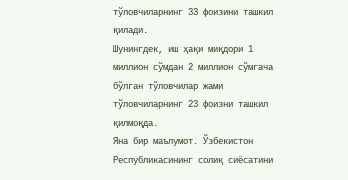тўловчиларнинг 33 фоизини ташкил қилади.
Шунингдек, иш ҳақи миқдори 1 миллион сўмдан 2 миллион сўмгача бўлган тўловчилар жами тўловчиларнинг 23 фоизни ташкил қилмоқда.
Яна бир маълумот. Ўзбекистон Республикасининг солиқ сиёсатини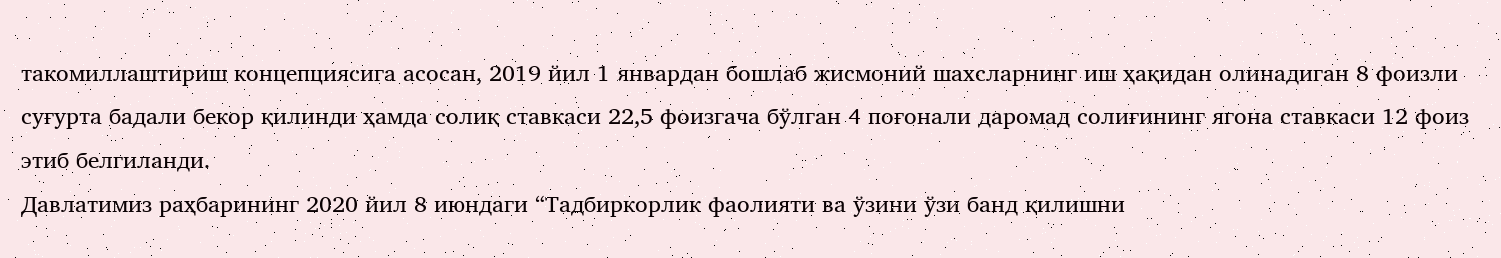такомиллаштириш концепциясига асосан, 2019 йил 1 январдан бошлаб жисмоний шахсларнинг иш ҳақидан олинадиган 8 фоизли суғурта бадали бекор қилинди ҳамда солиқ ставкаси 22,5 фоизгача бўлган 4 поғонали даромад солиғининг ягона ставкаси 12 фоиз этиб белгиланди.
Давлатимиз раҳбарининг 2020 йил 8 июндаги “Тадбиркорлик фаолияти ва ўзини ўзи банд қилишни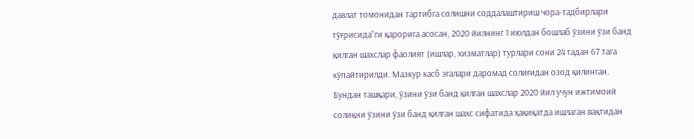давлат томонидан тартибга солишни соддалаштириш чора-тадбирлари тўғрисида”ги қарорига асосан, 2020 йилнинг 1 июлдан бошлаб ўзини ўзи банд қилган шахслар фаолият (ишлар, хизматлар) турлари сони 24 тадан 67 тага кўпайтирилди. Мазкур касб эгалари даромад солиғидан озод қилинган.
Бундан ташқари, ўзини ўзи банд қилган шахслар 2020 йил учун ижтимоий солиқни ўзини ўзи банд қилган шахс сифатида ҳақиқатда ишлаган вақтидан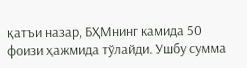қатъи назар, БҲМнинг камида 50 фоизи ҳажмида тўлайди. Ушбу сумма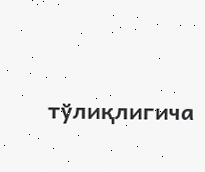тўлиқлигича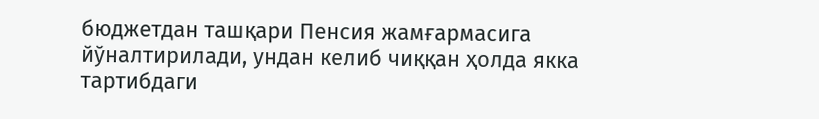бюджетдан ташқари Пенсия жамғармасига йўналтирилади, ундан келиб чиққан ҳолда якка тартибдаги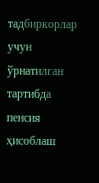тадбиркорлар учун ўрнатилган тартибда пенсия ҳисоблаш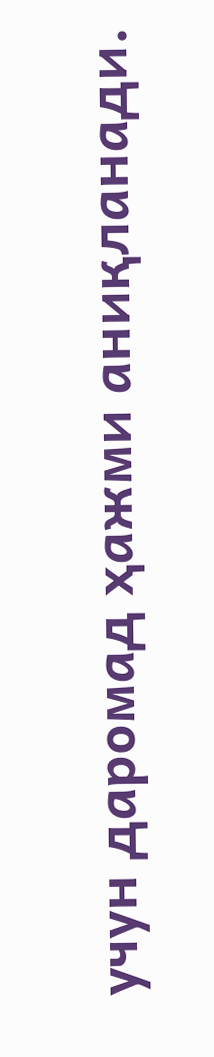учун даромад ҳажми аниқланади.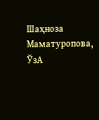Шаҳноза Маматуропова, ЎзА